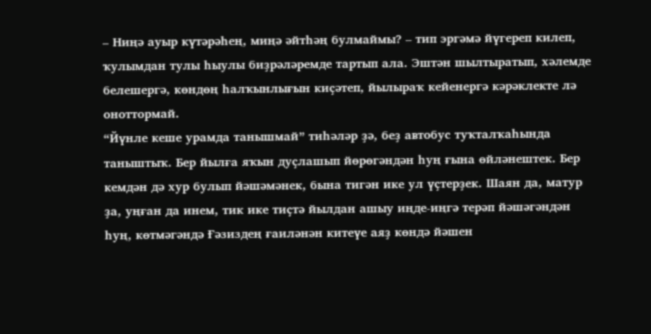– Ниңә ауыр күтәрәһең, миңә әйтһәң булмаймы? – тип эргәмә йүгереп килеп, ҡулымдан тулы һыулы биҙрәләремде тартып ала. Эштән шылтыратып, хәлемде белешергә, көндөң һалҡынлығын киҫәтеп, йылыраҡ кейенергә кәрәклекте лә оноттормай.
“Йүнле кеше урамда танышмай” тиһәләр ҙә, беҙ автобус туҡталҡаһында таныштыҡ. Бер йылға яҡын дуҫлашып йөрөгәндән һуң ғына өйләнештек. Бер кемдән дә хур булып йәшәмәнек, бына тигән ике ул үҫтерҙек. Шаян да, матур ҙа, уңған да инем, тик ике тиҫтә йылдан ашыу иңде-иңгә терәп йәшәгәндән һуң, көтмәгәндә Ғәзиздең ғаиләнән китеүе аяҙ көндә йәшен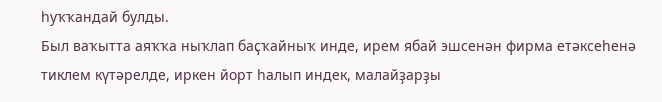һуҡҡандай булды.
Был ваҡытта аяҡҡа ныҡлап баҫҡайныҡ инде, ирем ябай эшсенән фирма етәксеһенә тиклем күтәрелде, иркен йорт һалып индек, малайҙарҙы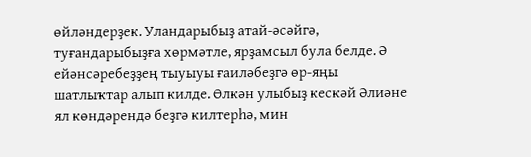өйләндерҙек. Уландарыбыҙ атай-әсәйгә, туғандарыбыҙға хөрмәтле, ярҙамсыл була белде. Ә ейәнсәребеҙҙең тыуыуы ғаиләбеҙгә өр-яңы шатлыҡтар алып килде. Өлкән улыбыҙ кескәй Әлиәне ял көндәрендә беҙгә килтерһә, мин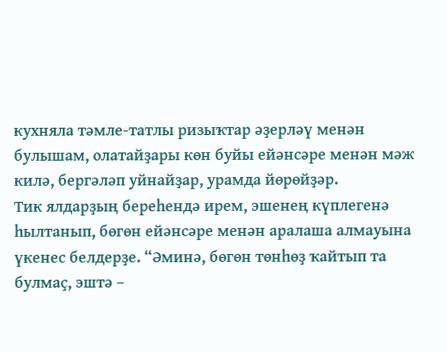кухняла тәмле-татлы ризыҡтар әҙерләү менән булышам, олатайҙары көн буйы ейәнсәре менән мәж килә, бергәләп уйнайҙар, урамда йөрөйҙәр.
Тик ялдарҙың береһендә ирем, эшенең күплегенә һылтанып, бөгөн ейәнсәре менән аралаша алмауына үкенес белдерҙе. “Әминә, бөгөн төнһөҙ ҡайтып та булмаҫ, эштә –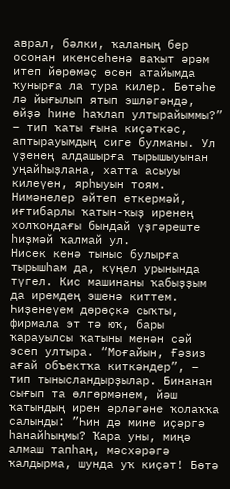аврал, бәлки, ҡаланың бер осонан икенсеһенә ваҡыт әрәм итеп йөрөмәҫ өсөн атайымда ҡунырға ла тура килер. Бөтәһе лә йығылып ятып эшләгәндә, өйҙә һине һаҡлап ултырайыммы?” – тип ҡаты ғына киҫәткәс, аптырауымдың сиге булманы. Ул үҙенең алдашырға тырышыуынан уңайһыҙлана, хатта асыуы килеүен, ярһыуын тоям. Нимәнелер әйтеп еткермәй, иғтибарлы ҡатын-ҡыҙ иренең холҡондағы бындай үҙгәреште һиҙмәй ҡалмай ул.
Нисек кенә тыныс булырға тырышһам да, күңел урынында түгел. Кис машинаны ҡабыҙҙым да иремдең эшенә киттем. Һиҙенеүем дөрөҫкә сыҡты, фирмала эт тә юҡ, бары ҡарауылсы ҡатыны менән сәй эсеп ултыра. “Моғайын, Ғәзиз ағай объектҡа киткәндер”, – тип тынысландырҙылар. Бинанан сығып та өлгөрмәнем, йәш ҡатындың ирен әрләгәне ҡолаҡҡа салынды: ”Һин дә мине иҫәргә һанайһыңмы? Ҡара уны, миңә алмаш тапһаң, мәсхәрәгә ҡалдырма, шунда уҡ киҫәт! Бөтә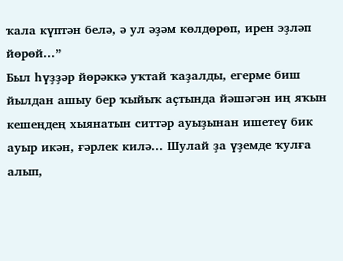ҡала күптән белә, ә ул әҙәм көлдөрөп, ирен эҙләп йөрөй...”
Был һүҙҙәр йөрәккә уҡтай ҡаҙалды, егерме биш йылдан ашыу бер ҡыйыҡ аҫтында йәшәгән иң яҡын кешеңдең хыянатын ситтәр ауыҙынан ишетеү бик ауыр икән, ғәрлек килә... Шулай ҙа үҙемде ҡулға алып,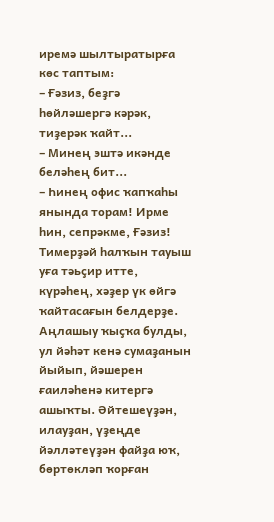иремә шылтыратырға көс таптым:
– Ғәзиз, беҙгә һөйләшергә кәрәк, тиҙерәк ҡайт...
– Минең эштә икәнде беләһең бит...
– Һинең офис ҡапҡаһы янында торам! Ирме һин, сепрәкме, Ғәзиз!
Тимерҙәй һалҡын тауыш уға тәьҫир итте, күрәһең, хәҙер үк өйгә ҡайтасағын белдерҙе. Аңлашыу ҡыҫҡа булды, ул йәһәт кенә сумаҙанын йыйып, йәшерен ғаиләһенә китергә ашыҡты. Әйтешеүҙән, илауҙан, үҙеңде йәлләтеүҙән файҙа юҡ, бөртөкләп ҡорған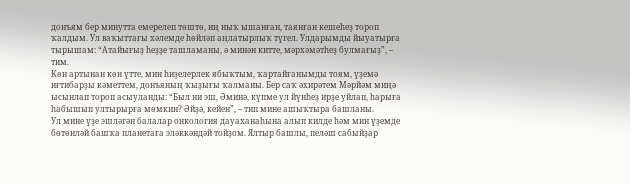донъям бер минутта емерелеп төштө, иң ныҡ ышанған, таянған кешеһеҙ тороп ҡалдым. Ул ваҡыттағы хәлемде һөйләп аңлатырлыҡ түгел. Улдарымды йыуатырға тырышам: “Атайығыҙ һеҙҙе ташламаны, ә минән китте, мәрхәмәтһеҙ булмағыҙ”, – тим.
Көн артынан көн үтте, мин һиҙелерлек ябыҡтым, ҡартайғанымды тоям, үҙемә иғтибарҙы кәметтем, донъяның ҡыҙығы ҡалманы. Бер саҡ әхирәтем Мәрйәм миңә ысынлап тороп асыуланды: “Был ни эш, Әминә, күпме ул йүнһеҙ ирҙе уйлап, һарыға һабышып ултырырға мөмкин? Әйҙә, кейен”, – тип мине ашыҡтыра башланы.
Ул мине үҙе эшләгән балалар онкология дауаханаһына алып килде һәм мин үҙемде бөтөнләй башҡа планетаға эләккәндәй тойҙом. Ялтыр башлы, пеләш сабыйҙар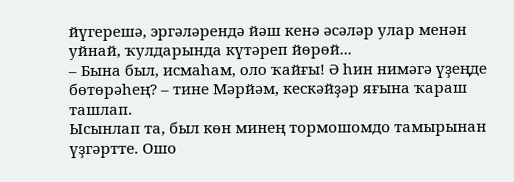йүгерешә, эргәләрендә йәш кенә әсәләр улар менән уйнай, ҡулдарында күтәреп йөрөй...
– Бына был, исмаһам, оло ҡайғы! Ә һин нимәгә үҙеңде бөтөрәһең? – тине Мәрйәм, кескәйҙәр яғына ҡараш ташлап.
Ысынлап та, был көн минең тормошомдо тамырынан үҙгәртте. Ошо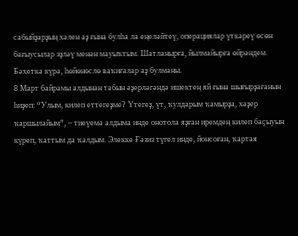сабыйҙарҙың хәлен аҙ ғына булһа ла еңеләйтеү, операциялар үткәреү өсөн бағыусылар эҙләү менән мауыҡтым. Шатланырға, йылмайырға өйрәндем. Бәхеткә күрә, һөйөнөслө ваҡиғалар аҙ булманы.
8 Март байрамы алдынан табын әҙерләгәндә ишектең яй ғына шығырҙағанын һиҙеп: “Улым, килеп еттегеҙме? Үтегеҙ, үт, ҡулдарым ҡамырҙа, хәҙер ҡаршылайым”, – тиеүемә алдыма инде онотола яҙған иремдең килеп баҫыуын күреп, ҡаттым да ҡалдым. Элекке Ғәзиз түгел инде, йонсоған, ҡартая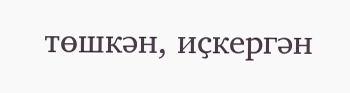төшкән, иҫкергән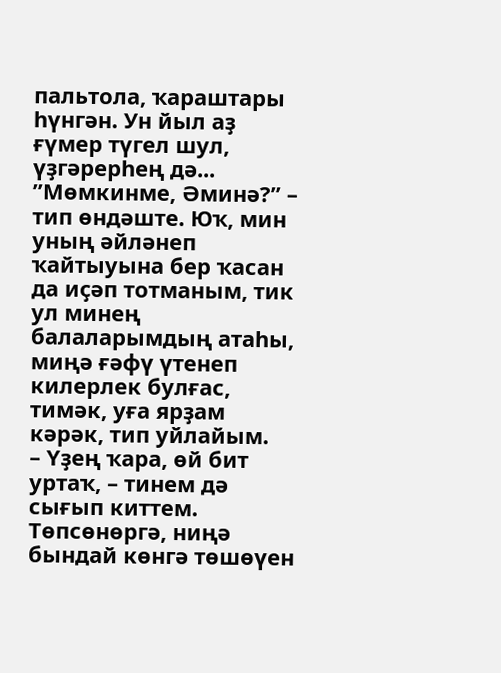пальтола, ҡараштары һүнгән. Ун йыл аҙ ғүмер түгел шул, үҙгәрерһең дә... ”Мөмкинме, Әминә?” – тип өндәште. Юҡ, мин уның әйләнеп ҡайтыуына бер ҡасан да иҫәп тотманым, тик ул минең балаларымдың атаһы, миңә ғәфү үтенеп килерлек булғас, тимәк, уға ярҙам кәрәк, тип уйлайым.
– Үҙең ҡара, өй бит уртаҡ, – тинем дә сығып киттем.
Төпсөнөргә, ниңә бындай көнгә төшөүен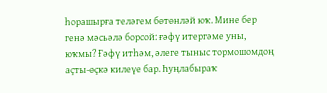һорашырға теләгем бөтөнләй юҡ. Мине бер генә мәсьәлә борсой: ғәфү итергәме уны, юҡмы? Ғәфү итһәм, әлеге тыныс тормошомдоң аҫты-өҫкә килеүе бар. Һуңлабыраҡ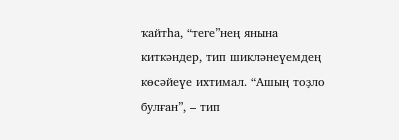ҡайтһа, “теге”нең янына киткәндер, тип шикләнеүемдең көсәйеүе ихтимал. “Ашың тоҙло булған”, – тип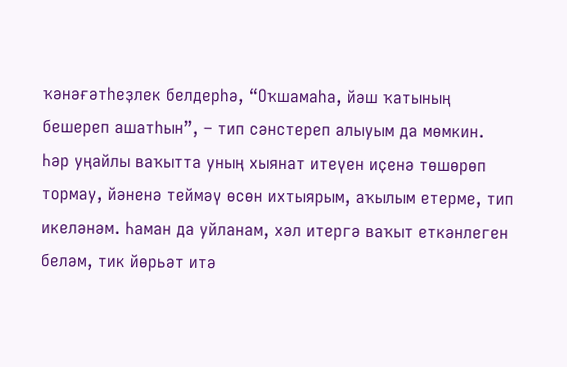ҡәнәғәтһеҙлек белдерһә, “Оҡшамаһа, йәш ҡатының бешереп ашатһын”, – тип сәнстереп алыуым да мөмкин. Һәр уңайлы ваҡытта уның хыянат итеүен иҫенә төшөрөп тормау, йәненә теймәү өсөн ихтыярым, аҡылым етерме, тип икеләнәм. Һаман да уйланам, хәл итергә ваҡыт еткәнлеген беләм, тик йөрьәт итә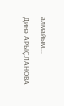алмайым...
Динә АРЫҪЛАНОВА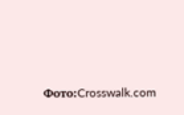Фото:Crosswalk.com